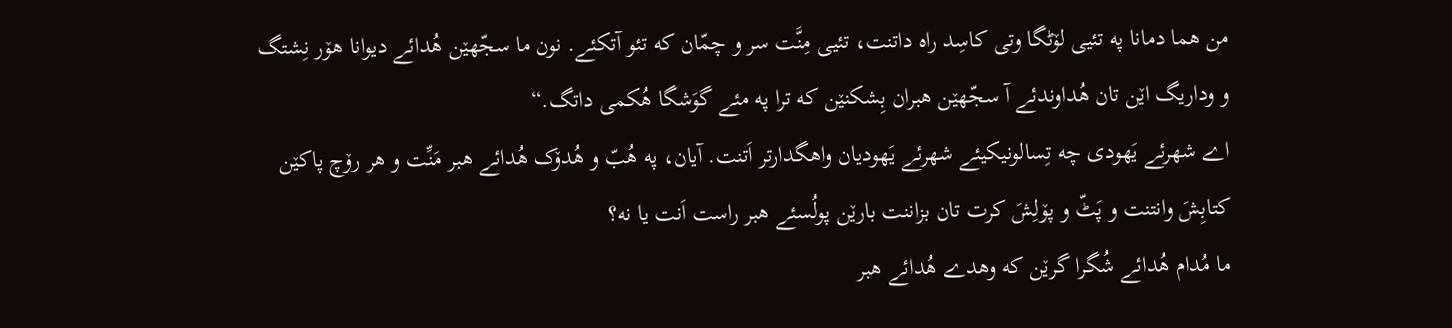من هما دمانا په تئیی لۆٹگا وتی کاسِد راه داتنت، تئیی مِنَّت سر و چمّان که تئو آتکئے. نون ما سجّهێن هُدائے دیوانا هۆر نِشتگ و وداریگ اێن تان هُداوندئے آ سجّهێن هبران بِشکنێن که ترا په مئے گوَشگا هُکمی داتگ.“
اے شهرئے یَهودی چه تِسالونیکیئے شهرئے یَهودیان واهگدارتر اَتنت. آیان، په هُبّ و هُدۆک هُدائے هبر مَنِّت و هر رۆچ پاکێن کتابِشَ وانتنت و پَٹّ و پۆلِشَ کرت تان بزاننت بارێن پولُسئے هبر راست اَنت یا نه؟
ما مُدام هُدائے شُگرا گرێن که وهدے هُدائے هبر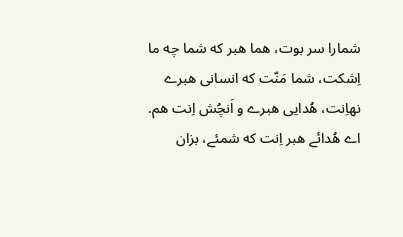شمارا سر بوت، هما هبر که شما چه ما اِشکت، شما مَنّت که انسانی هبرے نهاِنت، هُدایی هبرے و اَنچُش اِنت هم. اے هُدائے هبر اِنت که شمئے، بزان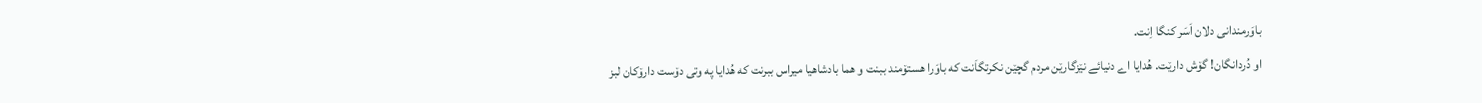باوَرمندانی دلان اَسَر کنگا اِنت.
او دُردانگان! گۆش دارێت. هُدایا اے دنیائے نێزگارێن مردم گچێن نکرتگاَنت که باوَرا هستۆمند ببنت و هما بادشاهیا میراس ببرنت که هُدایا په وتی دۆست دارۆکان لبز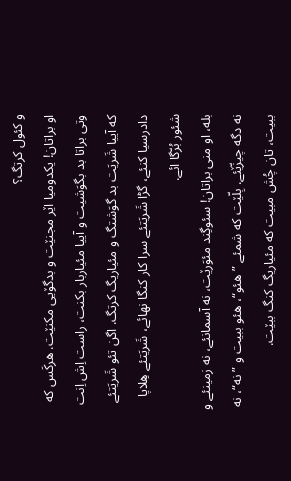و کئول کرتگ؟
او براتان! یکدومیا اێر مجنێت و بدگۆیی مکنێت. هرکَس که وتی براتا بد بگوَشیت و آییا مئیاربار بکنت، راست اِش اِنت که آییا شَریَت بد گوَشتگ و مئیاریگ کرتگ. اگن تئو شَریَتئے دادرسیا کنئے، گڑا شَریَتئے سرا کار کنگا نهائے، شَریَتئے هِلاپا شئور بُرّگا ائے.
بله، او منی براتان! سئوگِند مئوَرێت، نه آسمانئے، نه زمینئے و نه دگه چیزّێئے. بِلّێت که شمئے ”هئو“، هئو ببیت و ”نه“، نه ببیت، تان چُش مبیت که مئیاریگ کنگ ببێت.